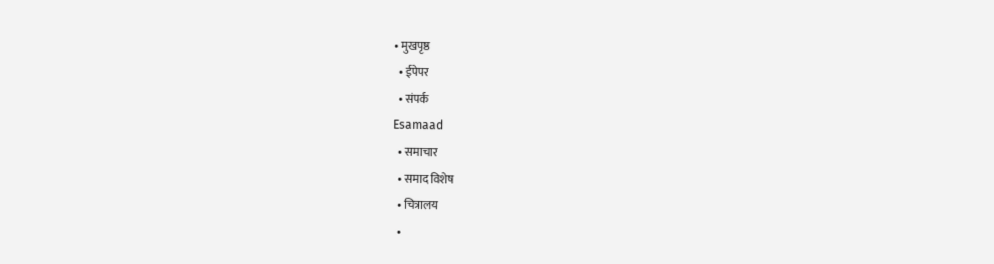• मुखपृष्ठ
  • ईपेपर
  • संपर्क
Esamaad
  • समाचार
  • समाद विशेष
  • चित्रालय
  •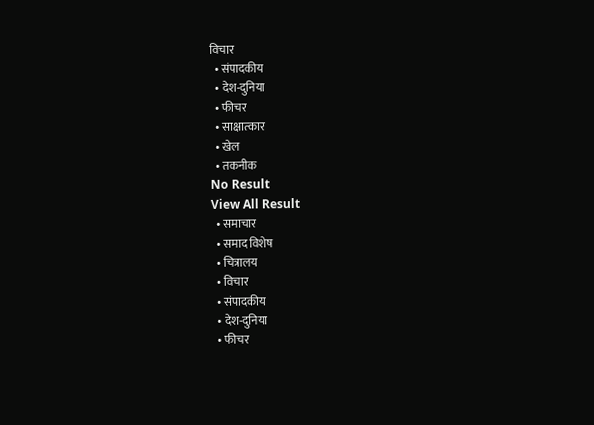विचार
  • संपादकीय
  • देश-दुनिया
  • फीचर
  • साक्षात्‍कार
  • खेल
  • तकनीक
No Result
View All Result
  • समाचार
  • समाद विशेष
  • चित्रालय
  • विचार
  • संपादकीय
  • देश-दुनिया
  • फीचर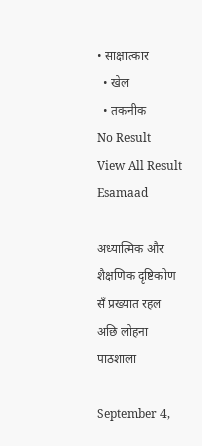• साक्षात्‍कार
  • खेल
  • तकनीक
No Result
View All Result
Esamaad

अध्यात्मिक और शैक्षणिक दृष्टिकोण सँ प्रख्यात रहल अछि लोहना पाठशाला

September 4,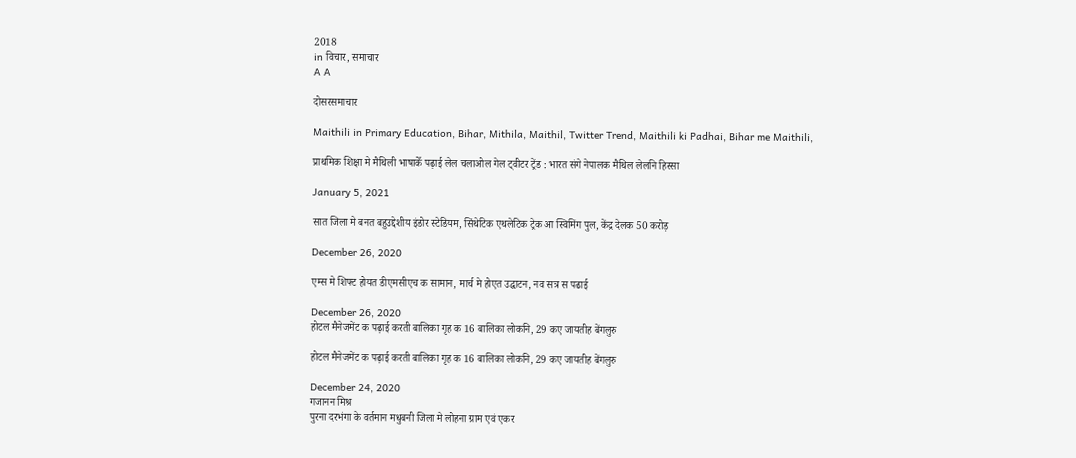2018
in विचार, समाचार
A A

दोसरसमाचार

Maithili in Primary Education, Bihar, Mithila, Maithil, Twitter Trend, Maithili ki Padhai, Bihar me Maithili,

प्राथमिक शि‍क्षा मे मैथि‍ली भाषाकेँ पढ़ाई लेल चलाओल गेल ट्वीटर ट्रेंड : भारत संगे नेपालक मैथिल लेलनि हिस्सा

January 5, 2021

सात जिला मे बनत बहुउद्देशीय इंडोर स्‍टेडि‍यम, सिंथेटिक एथलेटिक ट्रेक आ स्विमिंग पुल, केंद्र देलक 50 करोड़

December 26, 2020

एम्स मे शिफ्ट होयत डीएमसीएच क सामान, मार्च मे होएत उद्घाटन, नव सत्र स पढाई

December 26, 2020
होटल मैनेजमेंट क पढ़ाई करती बालिका गृह क 16 बालिका लोकनि, 29 कए जायतीह बेंगलुरु

होटल मैनेजमेंट क पढ़ाई करती बालिका गृह क 16 बालिका लोकनि, 29 कए जायतीह बेंगलुरु

December 24, 2020
गजानन मिश्र
पुरना दरभंगा के वर्तमान मधुबनी जिला मे लोहना ग्राम एवं एकर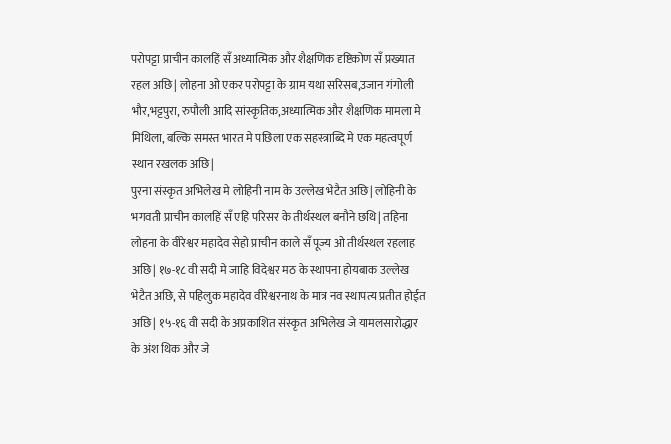परोपट्टा प्राचीन कालहिं सँ अध्यात्मिक और शैक्षणिक दृष्टिकोण सँ प्रख्यात रहल अछि| लोहना ओ एकर परोपट्टा के ग्राम यथा सरिसब,उजान गंगोली भौर,भट्टपुरा, रुपौली आदि सांस्कृतिक,अध्यात्मिक और शैक्षणिक मामला मे मिथिला, बल्कि समस्त भारत मे पछिला एक सहस्त्राब्दि मे एक महत्वपूर्ण स्थान रखलक अछि|
पुरना संस्कृत अभिलेख मे लोहिनी नाम के उल्लेख भेटैत अछि| लोहिनी के भगवती प्राचीन कालहिं सँ एहि परिसर के तीर्थस्थल बनौने छथि| तहिना लोहना के वीरेश्वर महादेव सेहो प्राचीन काले सँ पूज्य ओ तीर्थस्थल रहलाह अछि| १७-१८ वी सदी मे जाहि विदेश्वर मठ के स्थापना होयबाक उल्लेख भेटैत अछि, से पहिलुक महादेव वीरेश्वरनाथ के मात्र नव स्थापत्य प्रतीत होईत अछि| १५-१६ वी सदी के अप्रकाशित संस्कृत अभिलेख जे यामलसारोद्धार के अंश थिक और जे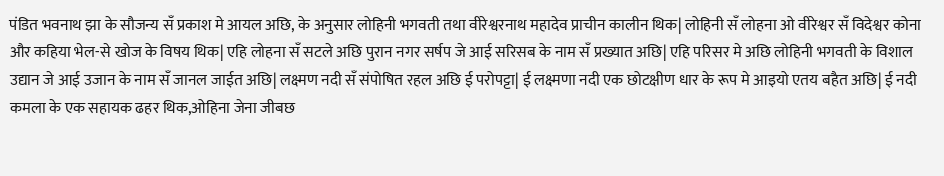पंडित भवनाथ झा के सौजन्य सँ प्रकाश मे आयल अछि, के अनुसार लोहिनी भगवती तथा वीरेश्वरनाथ महादेव प्राचीन कालीन थिक| लोहिनी सँ लोहना ओ वीरेश्वर सँ विदेश्वर कोना और कहिया भेल-से खोज के विषय थिक| एहि लोहना सँ सटले अछि पुरान नगर सर्षप जे आई सरिसब के नाम सँ प्रख्यात अछि| एहि परिसर मे अछि लोहिनी भगवती के विशाल उद्यान जे आई उजान के नाम सँ जानल जाईत अछि| लक्ष्मण नदी सँ संपोषित रहल अछि ई परोपट्टा| ई लक्ष्मणा नदी एक छोटक्षीण धार के रूप मे आइयो एतय बहैत अछि| ई नदी कमला के एक सहायक ढहर थिक,ओहिना जेना जीबछ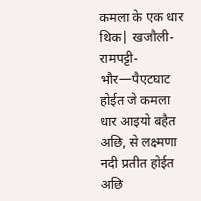कमला के एक धार थिक| खजौली-रामपट्टी-भौर—पैएटघाट होईत जे कमला धार आइयो बहैत अछि, से लक्ष्मणा नदी प्रतीत होईत अछि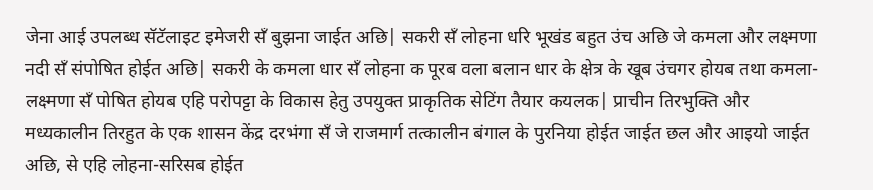जेना आई उपलब्ध सॅटॅलाइट इमेजरी सँ बुझना जाईत अछि| सकरी सँ लोहना धरि भूखंड बहुत उंच अछि जे कमला और लक्ष्मणा नदी सँ संपोषित होईत अछि| सकरी के कमला धार सँ लोहना क पूरब वला बलान धार के क्षेत्र के खूब उंचगर होयब तथा कमला-लक्ष्मणा सँ पोषित होयब एहि परोपट्टा के विकास हेतु उपयुक्त प्राकृतिक सेटिंग तैयार कयलक| प्राचीन तिरभुक्ति और मध्यकालीन तिरहुत के एक शासन केंद्र दरभंगा सँ जे राजमार्ग तत्कालीन बंगाल के पुरनिया होईत जाईत छल और आइयो जाईत अछि, से एहि लोहना-सरिसब होईत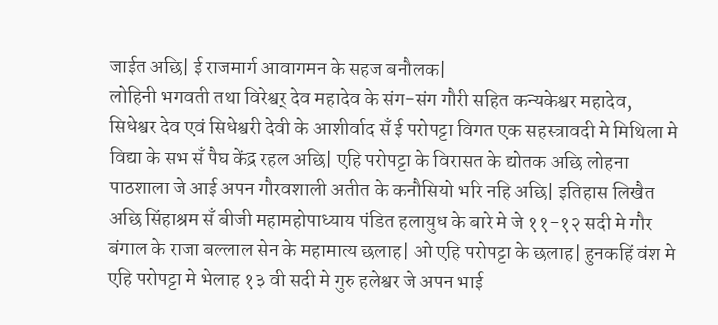जाईत अछि| ई राजमार्ग आवागमन के सहज बनौलक|
लोहिनी भगवती तथा विरेश्वर् देव महादेव के संग-संग गौरी सहित कन्यकेश्वर महादेव, सिधेश्वर देव एवं सिधेश्वरी देवी के आशीर्वाद सँ ई परोपट्टा विगत एक सहस्त्रावदी मे मिथिला मे विद्या के सभ सँ पैघ केंद्र रहल अछि| एहि परोपट्टा के विरासत के द्योतक अछि लोहना पाठशाला जे आई अपन गौरवशाली अतीत के कनौसियो भरि नहि अछि| इतिहास लिखैत अछि सिंहाश्रम सँ बीजी महामहोपाध्याय पंडित हलायुध के बारे मे जे ११-१२ सदी मे गौर बंगाल के राजा बल्लाल सेन के महामात्य छलाह| ओ एहि परोपट्टा के छलाह| हुनकहिं वंश मे एहि परोपट्टा मे भेलाह १३ वी सदी मे गुरु हलेश्वर जे अपन भाई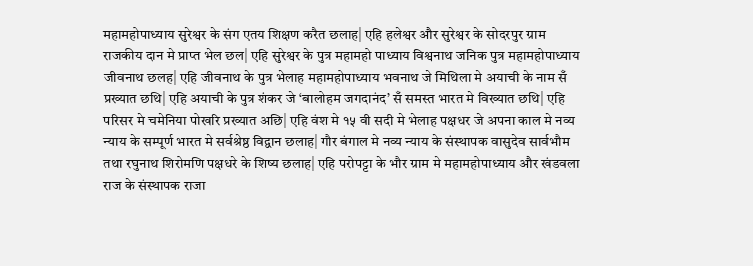महामहोपाध्याय सुरेश्वर के संग एतय शिक्षण करैत छलाह| एहि हलेश्वर और सुरेश्वर के सोदरपुर ग्राम राजकीय दान मे प्राप्त भेल छल| एहि सुरेश्वर के पुत्र महामहो पाध्याय विश्वनाथ जनिक पुत्र महामहोपाध्याय जीवनाथ छलह| एहि जीवनाथ के पुत्र भेलाह महामहोपाध्याय भवनाथ जे मिथिला मे अयाची के नाम सँ प्रख्यात छथि| एहि अयाची के पुत्र शंकर जे ‘बालोहम जगदानंद’ सँ समस्त भारत मे विख्यात छथि| एहि परिसर मे चमेनिया पोखरि प्रख्यात अछि| एहि वंश मे १५ वी सदी मे भेलाह पक्षधर जे अपना काल मे नव्य न्याय के सम्पूर्ण भारत मे सर्वश्रेष्ठ विद्वान छलाह| गौर बंगाल मे नव्य न्याय के संस्थापक वासुदेव सार्वभौम तथा रघुनाथ शिरोमणि पक्षधरे के शिष्य छलाह| एहि परोपट्टा के भौर ग्राम मे महामहोपाध्याय और खंडवला राज के संस्थापक राजा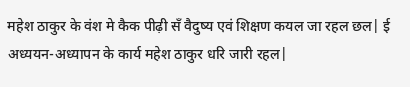महेश ठाकुर के वंश मे कैक पीढ़ी सँ वैदुष्य एवं शिक्षण कयल जा रहल छल| ई अध्ययन-अध्यापन के कार्य महेश ठाकुर धरि जारी रहल|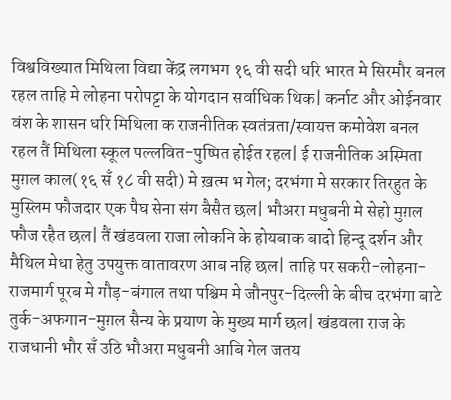विश्वविख्यात मिथिला विद्या केंद्र लगभग १६ वी सदी धरि भारत मे सिरमौर बनल रहल ताहि मे लोहना परोपट्टा के योगदान सर्वाधिक थिक| कर्नाट और ओईनवार वंश के शासन धरि मिथिला क राजनीतिक स्वतंत्रता/स्वायत्त कमोवेश बनल रहल तैं मिथिला स्कूल पल्लवित-पुष्पित होईत रहल| ई राजनीतिक अस्मिता मुग़ल काल(१६ सँ १८ वी सदी) मे ख़त्म भ गेल; दरभंगा मे सरकार तिरहुत के मुस्लिम फौजदार एक पैघ सेना संग बैसैत छल| भौअरा मधुबनी मे सेहो मुग़ल फौज रहैत छल| तैं खंडवला राजा लोकनि के होयबाक बादो हिन्दू दर्शन और मैथिल मेधा हेतु उपयुक्त वातावरण आब नहि छल| ताहि पर सकरी-लोहना- राजमार्ग पूरब मे गौड़-बंगाल तथा पश्चिम मे जौनपुर-दिल्ली के बीच दरभंगा बाटे तुर्क-अफगान-मुग़ल सैन्य के प्रयाण के मुख्य मार्ग छल| खंडवला राज के राजधानी भौर सँ उठि भौअरा मधुबनी आबि गेल जतय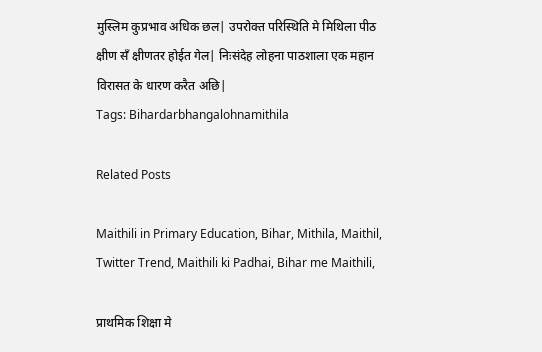मुस्लिम कुप्रभाव अधिक छल| उपरोक्त परिस्थिति मे मिथिला पीठ क्षीण सँ क्षीणतर होईत गेल| निःसंदेह लोहना पाठशाला एक महान विरासत के धारण करैत अछि|
Tags: Bihardarbhangalohnamithila

Related Posts

Maithili in Primary Education, Bihar, Mithila, Maithil, Twitter Trend, Maithili ki Padhai, Bihar me Maithili,

प्राथमिक शि‍क्षा मे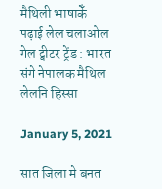मैथि‍ली भाषाकेँ पढ़ाई लेल चलाओल गेल ट्वीटर ट्रेंड : भारत संगे नेपालक मैथिल लेलनि हिस्सा

January 5, 2021

सात जिला मे बनत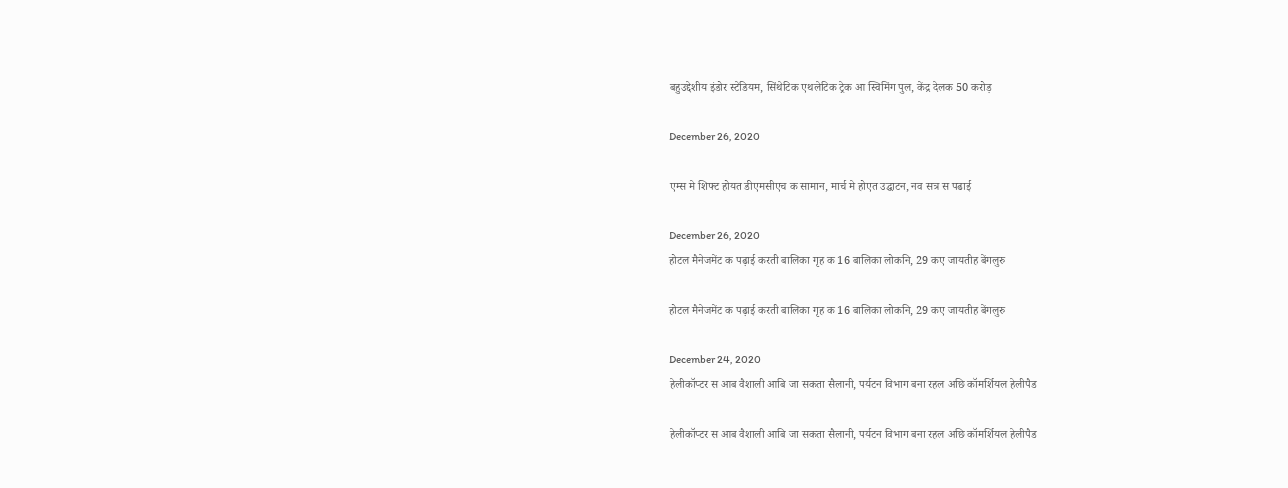बहुउद्देशीय इंडोर स्‍टेडि‍यम, सिंथेटिक एथलेटिक ट्रेक आ स्विमिंग पुल, केंद्र देलक 50 करोड़

December 26, 2020

एम्स मे शिफ्ट होयत डीएमसीएच क सामान, मार्च मे होएत उद्घाटन, नव सत्र स पढाई

December 26, 2020
होटल मैनेजमेंट क पढ़ाई करती बालिका गृह क 16 बालिका लोकनि, 29 कए जायतीह बेंगलुरु

होटल मैनेजमेंट क पढ़ाई करती बालिका गृह क 16 बालिका लोकनि, 29 कए जायतीह बेंगलुरु

December 24, 2020
हेलीकॉप्टर स आब वैशाली आबि जा सकता सैलानी, पर्यटन विभाग बना रहल अछि कॉमर्शियल हेलीपैड

हेलीकॉप्टर स आब वैशाली आबि जा सकता सैलानी, पर्यटन विभाग बना रहल अछि कॉमर्शियल हेलीपैड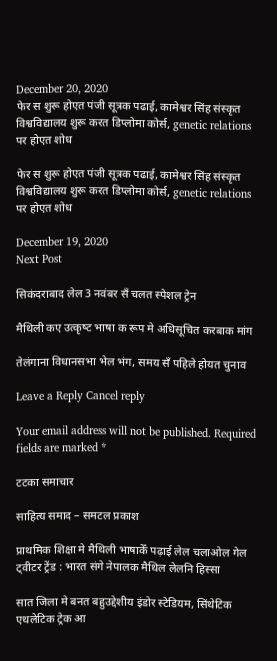December 20, 2020
फेर स शुरू होएत पंजी सूत्रक पढाई, कामेश्वर सिंह संस्कृत विश्वविद्यालय शुरू करत डिप्लोमा कोर्स, genetic relations पर होएत शोध

फेर स शुरू होएत पंजी सूत्रक पढाई, कामेश्वर सिंह संस्कृत विश्वविद्यालय शुरू करत डिप्लोमा कोर्स, genetic relations पर होएत शोध

December 19, 2020
Next Post

सिकंदराबाद लेल 3 नवंबर सँ चलत स्पेशल ट्रेन

मैथिली कए उत्‍कृष्‍ट भाषा क रूप मे अधिसूचित करबाक मांग

तेलंगाना विधानसभा भेल भंग, समय सँ पहिले होयत चुनाव

Leave a Reply Cancel reply

Your email address will not be published. Required fields are marked *

टटका समाचार

साहित्य समाद – समटल प्रकाश

प्राथमिक शि‍क्षा मे मैथि‍ली भाषाकेँ पढ़ाई लेल चलाओल गेल ट्वीटर ट्रेंड : भारत संगे नेपालक मैथिल लेलनि हिस्सा

सात जिला मे बनत बहुउद्देशीय इंडोर स्‍टेडि‍यम, सिंथेटिक एथलेटिक ट्रेक आ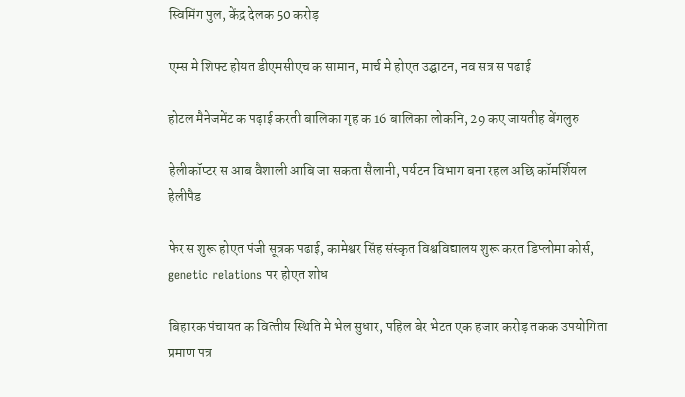स्विमिंग पुल, केंद्र देलक 50 करोड़

एम्स मे शिफ्ट होयत डीएमसीएच क सामान, मार्च मे होएत उद्घाटन, नव सत्र स पढाई

होटल मैनेजमेंट क पढ़ाई करती बालिका गृह क 16 बालिका लोकनि, 29 कए जायतीह बेंगलुरु

हेलीकॉप्टर स आब वैशाली आबि जा सकता सैलानी, पर्यटन विभाग बना रहल अछि कॉमर्शियल हेलीपैड

फेर स शुरू होएत पंजी सूत्रक पढाई, कामेश्वर सिंह संस्कृत विश्वविद्यालय शुरू करत डिप्लोमा कोर्स, genetic relations पर होएत शोध

बिहारक पंचायत क वित्‍तीय स्थिति मे भेल सुधार, पहिल बेर भेटत एक हजार करोड़ तकक उपयोगिता प्रमाण पत्र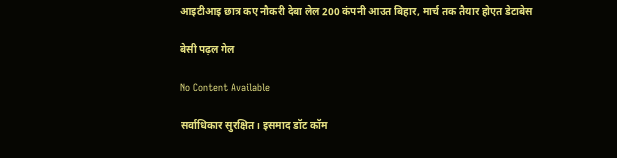आइटीआइ छात्र कए नौकरी देबा लेल 200 कंपनी आउत बिहार, मार्च तक तैयार होएत डेटाबेस

बेसी पढ़ल गेल

No Content Available

सर्वाधिकार सुरक्षित। इसमाद डॉट कॉम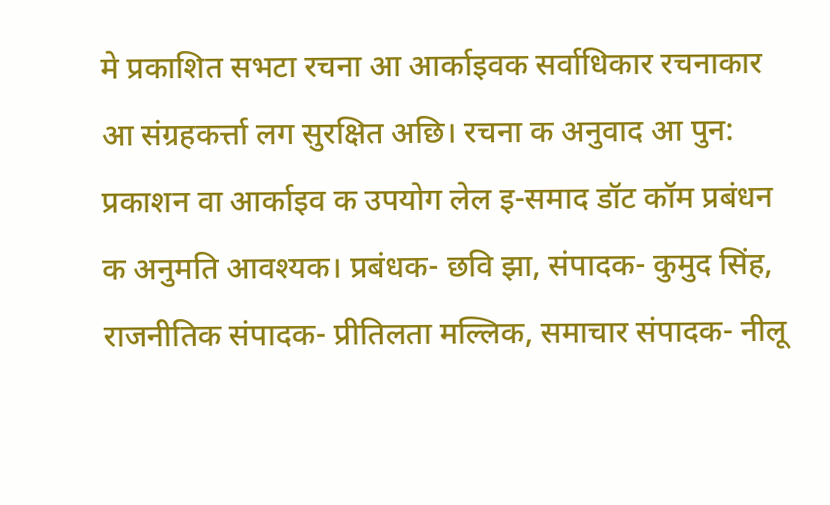मे प्रकाशित सभटा रचना आ आर्काइवक सर्वाधिकार रचनाकार आ संग्रहकर्त्ता लग सुरक्षित अछि। रचना क अनुवाद आ पुन: प्रकाशन वा आर्काइव क उपयोग लेल इ-समाद डॉट कॉम प्रबंधन क अनुमति आवश्यक। प्रबंधक- छवि झा, संपादक- कुमुद सिंह, राजनीतिक संपादक- प्रीतिलता मल्लिक, समाचार संपादक- नीलू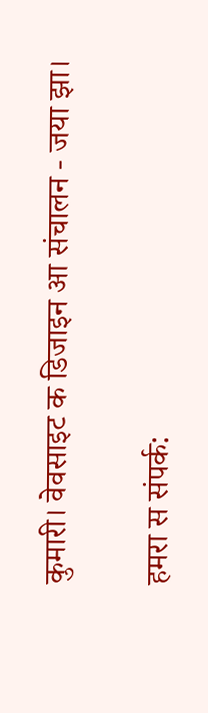कुमारी। वेवसाइट क डिजाइन आ संचालन - जया झा।

हमरा स संपर्क: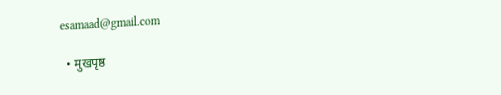esamaad@gmail.com

  • मुखपृष्ठ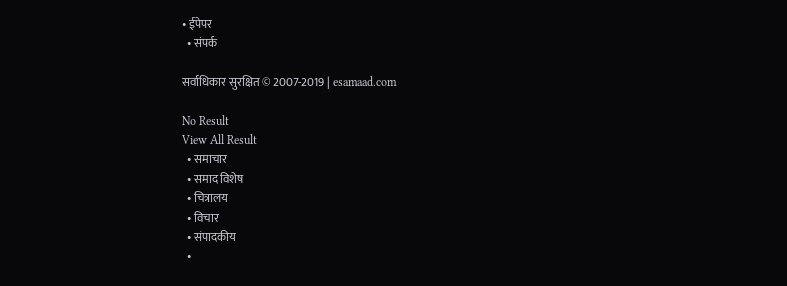• ईपेपर
  • संपर्क

सर्वाधिकार सुरक्षित © 2007-2019 | esamaad.com

No Result
View All Result
  • समाचार
  • समाद विशेष
  • चित्रालय
  • विचार
  • संपादकीय
  •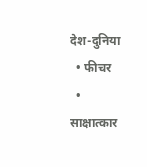देश-दुनिया
  • फीचर
  • साक्षात्‍कार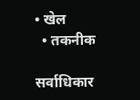• खेल
  • तकनीक

सर्वाधिकार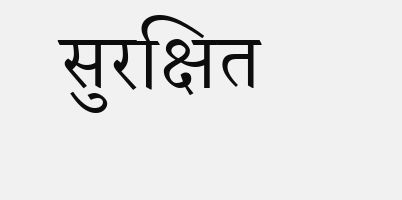सुरक्षित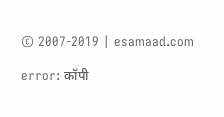© 2007-2019 | esamaad.com

error: कॉपी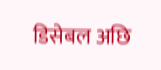डिसेबल अछि